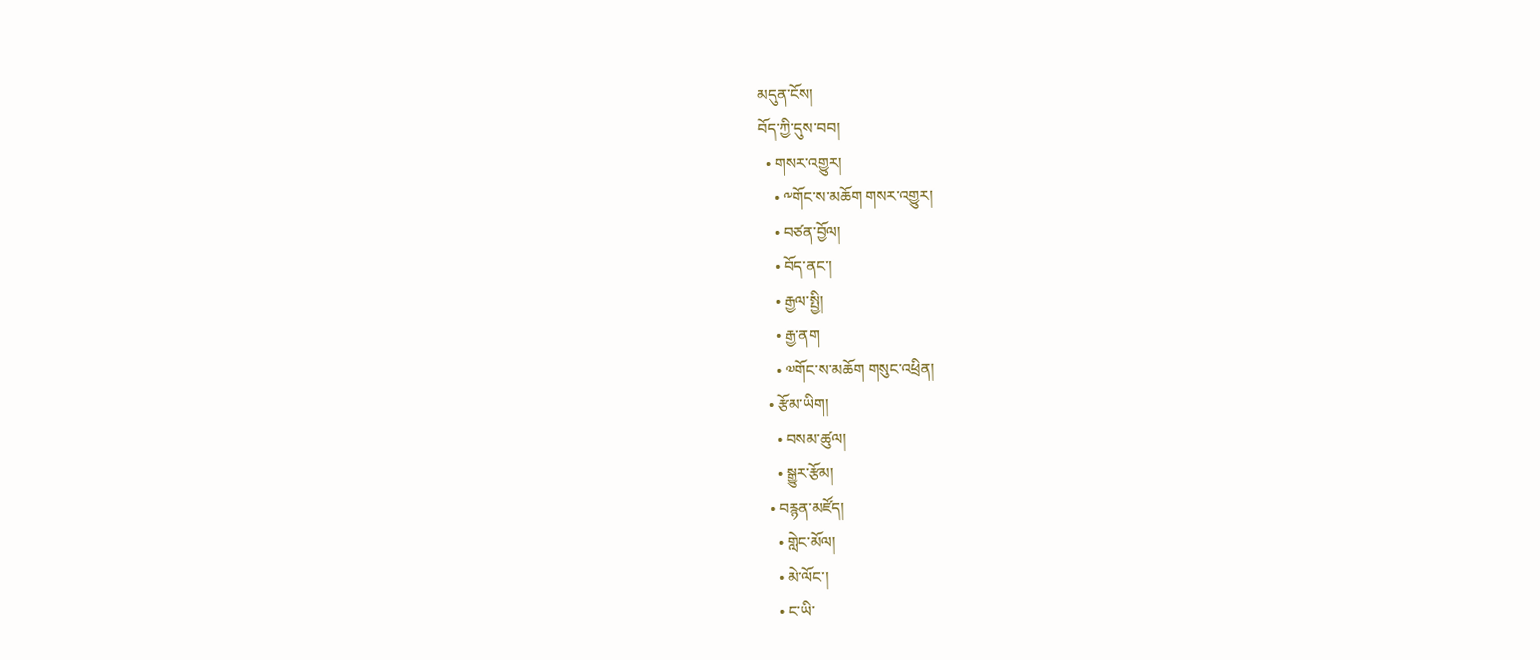མདུན་ངོས།
བོད་ཀྱི་དུས་བབ།
  • གསར་འགྱུར།
    • ༸གོང་ས་མཆོག གསར་འགྱུར།
    • བཙན་བྱོལ།
    • བོད་ནང་།
    • རྒྱལ་སྤྱི།
    • རྒྱ་ནག
    • ༧གོང་ས་མཆོག གསུང་འཕྲིན།
  • རྩོམ་ཡིག།
    • བསམ་ཚུལ།
    • སྒྱུར་རྩོམ།
  • བརྙན་མཛོད།
    • གླེང་མོལ།
    • མེ་ལོང་།
    • ང་ཡི་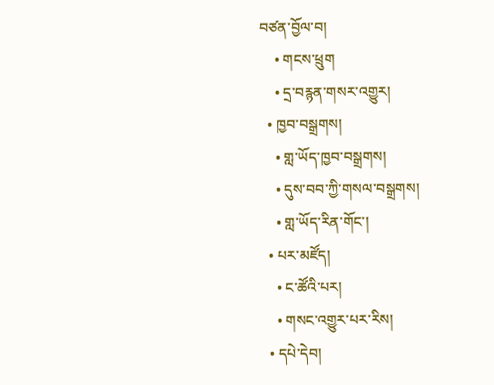བཙན་བྱོལ་བ།
    • གངས་ཕྲུག
    • དྲ་བརྙན་གསར་འགྱུར།
  • ཁྱབ་བསྒྲགས།
    • གླ་ཡོད་ཁྱབ་བསྒྲགས།
    • དུས་བབ་ཀྱི་གསལ་བསྒྲགས།
    • གླ་ཡོད་རིན་གོང་།
  • པར་མཛོད།
    • ང་ཚོའི་པར།
    • གསང་འགྱུར་པར་རིས།
  • དཔེ་དེབ།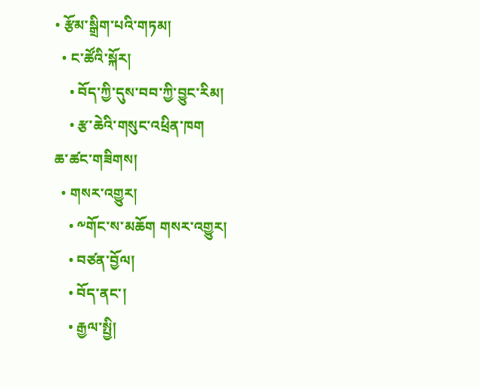• རྩོམ་སྒྲིག་པའི་གཏམ།
  • ང་ཚོའི་སྐོར།
    • བོད་ཀྱི་དུས་བབ་ཀྱི་བྱུང་རིམ།
    • རྩ་ཆེའི་གསུང་འཕྲིན་ཁག
ཆ་ཚང་གཟིགས།
  • གསར་འགྱུར།
    • ༸གོང་ས་མཆོག གསར་འགྱུར།
    • བཙན་བྱོལ།
    • བོད་ནང་།
    • རྒྱལ་སྤྱི།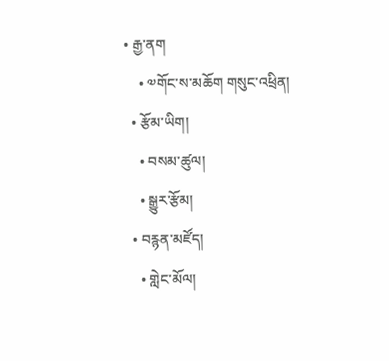• རྒྱ་ནག
    • ༧གོང་ས་མཆོག གསུང་འཕྲིན།
  • རྩོམ་ཡིག།
    • བསམ་ཚུལ།
    • སྒྱུར་རྩོམ།
  • བརྙན་མཛོད།
    • གླེང་མོལ།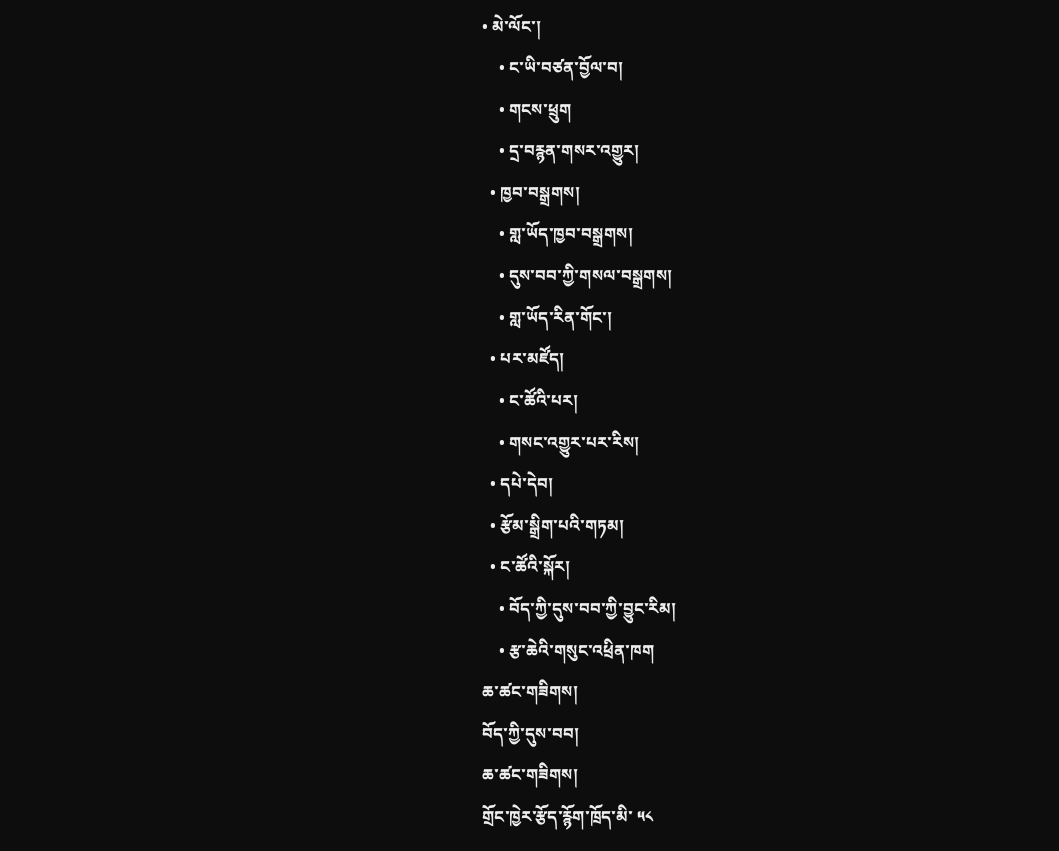• མེ་ལོང་།
    • ང་ཡི་བཙན་བྱོལ་བ།
    • གངས་ཕྲུག
    • དྲ་བརྙན་གསར་འགྱུར།
  • ཁྱབ་བསྒྲགས།
    • གླ་ཡོད་ཁྱབ་བསྒྲགས།
    • དུས་བབ་ཀྱི་གསལ་བསྒྲགས།
    • གླ་ཡོད་རིན་གོང་།
  • པར་མཛོད།
    • ང་ཚོའི་པར།
    • གསང་འགྱུར་པར་རིས།
  • དཔེ་དེབ།
  • རྩོམ་སྒྲིག་པའི་གཏམ།
  • ང་ཚོའི་སྐོར།
    • བོད་ཀྱི་དུས་བབ་ཀྱི་བྱུང་རིམ།
    • རྩ་ཆེའི་གསུང་འཕྲིན་ཁག
ཆ་ཚང་གཟིགས།
བོད་ཀྱི་དུས་བབ།
ཆ་ཚང་གཟིགས།
གྲོང་ཁྱེར་རྩོད་རྙོག་ཁྲོད་མི་ ༥༨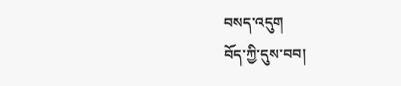བསད་འདུག
བོད་ཀྱི་དུས་བབ།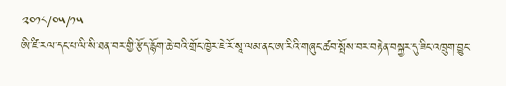༢༠༡༨/༠༥/༡༥
ཨི་ཛི་རལ་དང་པ་ལི་སི་ཐན་བར་གྱི་རྩོད་རྙོག་ཆེ་བའི་གྲོང་ཁྱེར་ཇེ་རོ་སཱ་ལམ་ནང་ཨ་རིའི་གཞུང་ཚབ་སྤོས་བར་བརྟེན་བསྐྱར་དུ་ཟིང་འཁྲུག་བྱུང་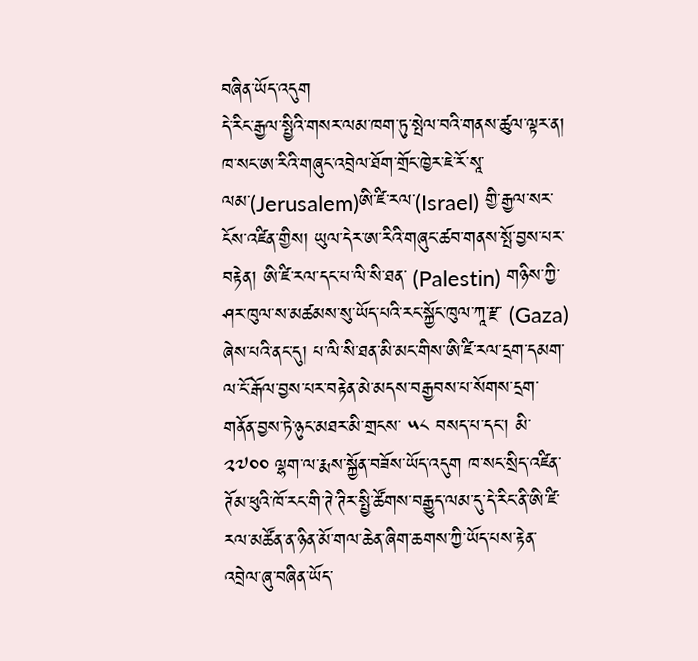བཞིན་ཡོད་འདུག
དེ་རིང་རྒྱལ་སྤྱིའི་གསར་ལམ་ཁག་ཏུ་སྤེལ་བའི་གནས་ཚུལ་ལྟར་ན།  ཁ་སང་ཨ་རིའི་གཞུང་འབྲེལ་ཐོག་གྲོང་ཁྱེར་ཇེ་རོ་སཱ་ལམ་(Jerusalem)ཨི་ཛི་རལ་(Israel) གྱི་རྒྱལ་སར་ངོས་འཛིན་གྱིས། ཡུལ་དེར་ཨ་རིའི་གཞུང་ཚབ་གནས་སྤོ་བྱས་པར་བརྟེན། ཨི་ཛི་རལ་དང་པ་ལི་སི་ཐན་ (Palestin) གཉིས་ཀྱི་ཤར་ཁུལ་ས་མཚམས་སུ་ཡོད་པའི་རང་སྐྱོང་ཁུལ་ཀཱ་རྫ་ (Gaza) ཞེས་པའི་ནང་དུ། པ་ལི་སི་ཐན་མི་མང་གིས་ཨི་ཛི་རལ་དྲག་དམག་ལ་ངོ་རྒོལ་བྱས་པར་བརྟེན་མེ་མདས་བརྒྱབས་པ་སོགས་དྲག་གནོན་བྱས་ཏེ་ཉུང་མཐར་མི་གྲངས་ ༥༨ བསད་པ་དང་། མི་ ༢༧༠༠ ལྷག་ལ་རྨས་སྐྱོན་བཟོས་ཡོད་འདུག ཁ་སང་སྲིད་འཛིན་ཊོམ་ཕུའི་ཁོ་རང་གི་ཊེ་ཊིར་སྤྱི་ཚོགས་བརྒྱུད་ལམ་དུ་དེ་རིང་ནི་ཨི་ཛི་རལ་མཚོན་ན་ཉིན་མོ་གལ་ཆེན་ཞིག་ཆགས་ཀྱི་ཡོད་པས་རྟེན་འབྲེལ་ཞུ་བཞིན་ཡོད་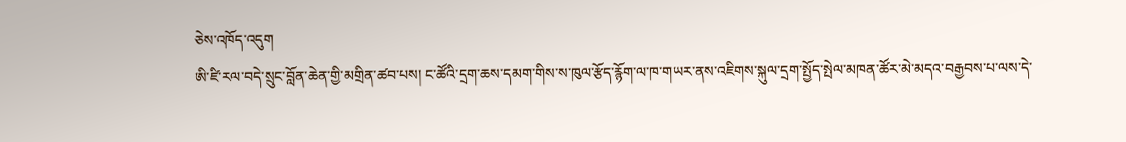ཅེས་འཁོད་འདུག
ཨི་ཛི་རལ་བདེ་སྲུང་བློན་ཆེན་གྱི་མགྲིན་ཚབ་པས། ང་ཚོའི་དྲག་ཆས་དམག་གིས་ས་ཁུལ་རྩོད་རྙོག་ལ་ཁ་གཡར་ནས་འཇིགས་སྐུལ་དྲག་སྤྱོད་སྤེལ་མཁན་ཚོར་མེ་མདའ་བརྒྱབས་པ་ལས་དེ་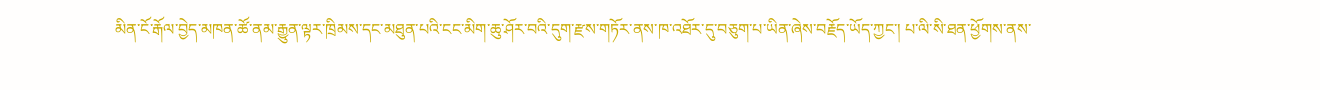མིན་ངོ་རྒོལ་བྱེད་མཁན་ཚོ་ནམ་རྒྱུན་ལྟར་ཁྲིམས་དང་མཐུན་པའི་ངང་མིག་ཆུ་ཤོར་བའི་དུག་རྫས་གཏོར་ནས་ཁ་འཐོར་དུ་བཅུག་པ་ཡིན་ཞེས་བརྗོད་ཡོད་ཀྱང་། པ་ལི་སི་ཐན་ཕྱོགས་ནས་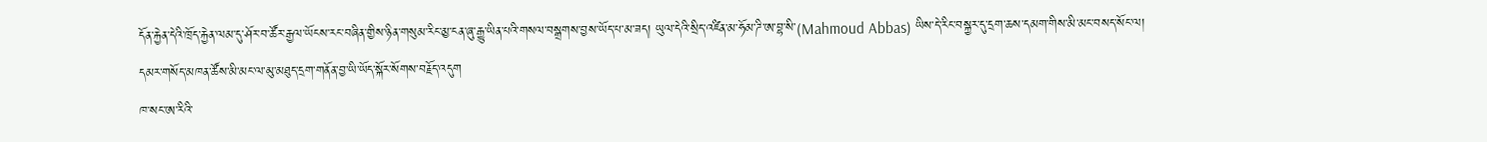དོན་རྐྱེན་དེའི་ཁྲོད་རྐྱེན་ལམ་དུ་ཤོར་བ་ཚོར་རྒྱལ་ཡོངས་རང་བཞིན་གྱིས་ཉིན་གསུམ་རིང་མྱ་ངན་ཞུ་རྒྱུ་ཡིན་པའི་གསལ་བསྒྲགས་བྱས་ཡོད་པ་མ་ཟད། ཡུལ་དེའི་སྲིད་འཛིན་མ་ཧོམ་ཌི་ཨ་བྷ་སི་(Mahmoud Abbas) ཡིས་དེ་རིང་བསྐྱར་དུ་དྲག་ཆས་དམག་གིས་མི་མང་བསད་སོང་ལ། དམར་གསོད་མཁན་ཚོས་མི་མང་ལ་མུ་མཐུད་དྲག་གནོན་བྱ་ཡི་ཡོད་སྐོར་སོགས་བརྗོད་འདུག
ཁ་སང་ཨ་རིའི་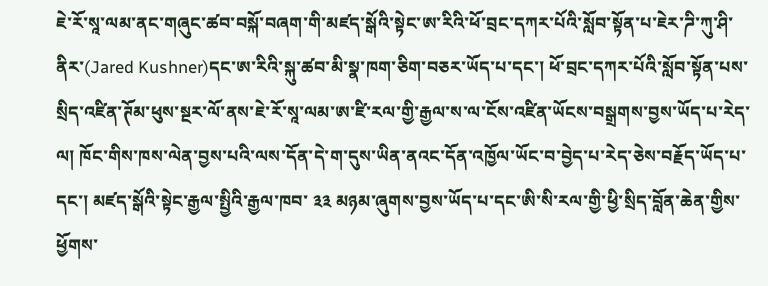ཇེ་རོ་སཱ་ལམ་ནང་གཞུང་ཚབ་བསྐོ་བཞག་གི་མཛད་སྒོའི་སྟེང་ཨ་རིའི་ཕོ་བྲང་དཀར་པོའི་སློབ་སྟོན་པ་ཇེར་ཌི་ཀུ་ཤི་ནིར་(Jared Kushner)དང་ཨ་རིའི་སྐུ་ཚབ་མི་སྣ་ཁག་ཅིག་བཅར་ཡོད་པ་དང་། ཕོ་བྲང་དཀར་པོའི་སློབ་སྟོན་པས་སྲིད་འཛིན་ཊོམ་ཕུས་སྔར་ལོ་ནས་ཇེ་རོ་སཱ་ལམ་ཨ་ཛི་རལ་གྱི་རྒྱལ་ས་ལ་ངོས་འཛིན་ཡོངས་བསྒྲགས་བྱས་ཡོད་པ་རེད་ལ། ཁོང་གིས་ཁས་ལེན་བྱས་པའི་ལས་དོན་དེ་ག་དུས་ཡིན་ནའང་དོན་འཁྱོལ་ཡོང་བ་བྱེད་པ་རེད་ཅེས་བརྗོད་ཡོད་པ་དང་། མཛད་སྒོའི་སྟེང་རྒྱལ་སྤྱིའི་རྒྱལ་ཁབ་ ༣༣ མཉམ་ཞུགས་བྱས་ཡོད་པ་དང་ཨི་སི་རལ་གྱི་ཕྱི་སྲིད་བློན་ཆེན་གྱིས་ཕྱོགས་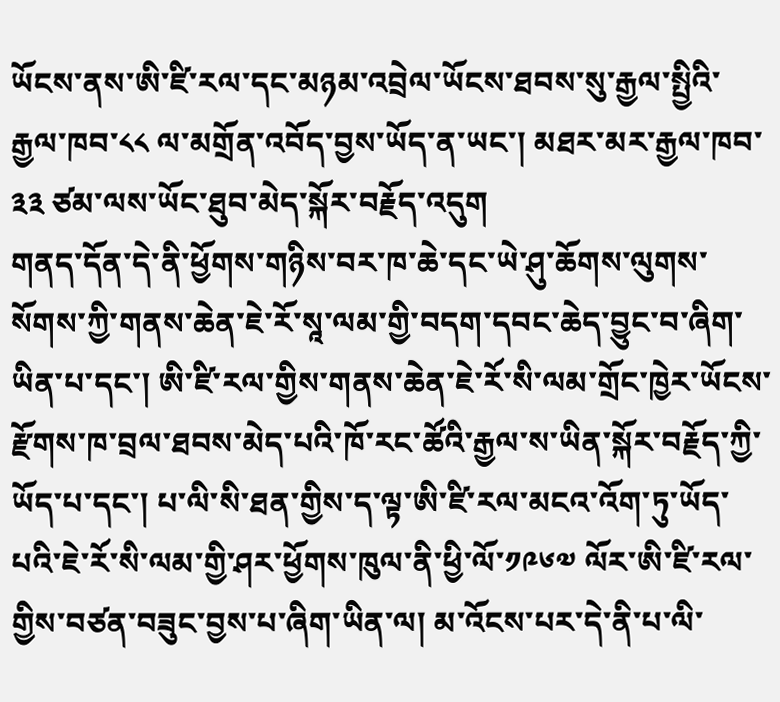ཡོངས་ནས་ཨི་ཛི་རལ་དང་མཉམ་འབྲེལ་ཡོངས་ཐབས་སུ་རྒྱལ་སྤྱིའི་རྒྱལ་ཁབ་༨༨ ལ་མགྲོན་འབོད་བྱས་ཡོད་ན་ཡང་། མཐར་མར་རྒྱལ་ཁབ་༣༣ ཙམ་ལས་ཡོང་ཐུབ་མེད་སྐོར་བརྗོད་འདུག
གནད་དོན་དེ་ནི་ཕྱོགས་གཉིས་བར་ཁ་ཆེ་དང་ཡེ་ཤུ་ཆོགས་ལུགས་སོགས་ཀྱི་གནས་ཆེན་ཇེ་རོ་སཱ་ལམ་གྱི་བདག་དབང་ཆེད་བྱུང་བ་ཞིག་ཡིན་པ་དང་། ཨི་ཛི་རལ་གྱིས་གནས་ཆེན་ཇེ་རོ་སི་ལམ་གྲོང་ཁྱེར་ཡོངས་རྫོགས་ཁ་བྲལ་ཐབས་མེད་པའི་ཁོ་རང་ཚོའི་རྒྱལ་ས་ཡིན་སྐོར་བརྗོད་ཀྱི་ཡོད་པ་དང་། པ་ལི་སི་ཐན་གྱིས་ད་ལྟ་ཨི་ཛི་རལ་མངའ་འོག་ཏུ་ཡོད་པའི་ཇེ་རོ་སི་ལམ་གྱི་ཤར་ཕྱོགས་ཁུལ་ནི་ཕྱི་ལོ་༡༩༦༧ ལོར་ཨི་ཛི་རལ་གྱིས་བཙན་བཟུང་བྱས་པ་ཞིག་ཡིན་ལ། མ་འོངས་པར་དེ་ནི་པ་ལི་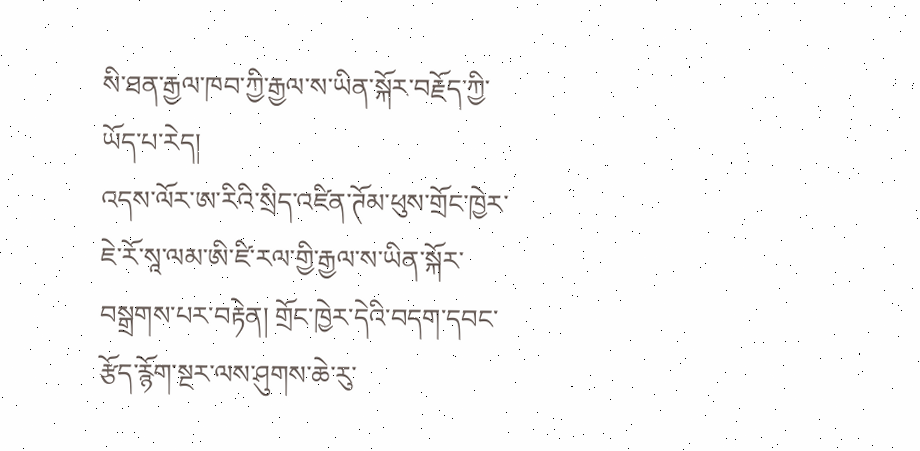སི་ཐན་རྒྱལ་ཁབ་ཀྱི་རྒྱལ་ས་ཡིན་སྐོར་བརྗོད་ཀྱི་ཡོད་པ་རེད།
འདས་ལོར་ཨ་རིའི་སྲིད་འཛིན་ཊོམ་ཕུས་གྲོང་ཁྱེར་ཇེ་རོ་སཱ་ལམ་ཨི་ཛི་རལ་གྱི་རྒྱལ་ས་ཡིན་སྐོར་བསྒྲགས་པར་བརྟེན། གྲོང་ཁྱེར་དེའི་བདག་དབང་རྩོད་རྙོག་སྔར་ལས་ཤུགས་ཆེ་རུ་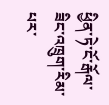ཕྱིན་ཏེ་ངོ་རྒོལ་ཟིང་འཁྲུག་རིམ་པར་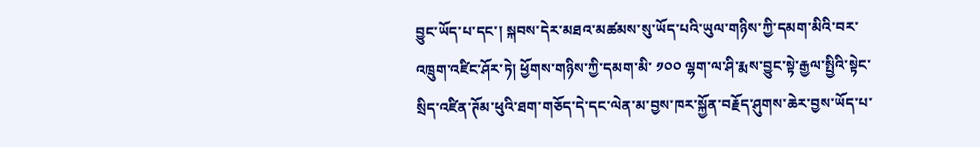བྱུང་ཡོད་པ་དང་། སྐབས་དེར་མཐའ་མཚམས་སུ་ཡོད་པའི་ཡུལ་གཉིས་ཀྱི་དམག་མིའི་བར་འཁྲུག་འཛིང་ཤོར་ཏེ། ཕྱོགས་གཉིས་ཀྱི་དམག་མི་ ༡༠༠ ལྷག་ལ་ཤི་རྨས་བྱུང་སྟེ་རྒྱལ་སྤྱིའི་སྟེང་སྲིད་འཛིན་ཊོམ་ཕུའི་ཐག་གཅོད་དེ་དང་ལེན་མ་བྱས་ཁར་སྐྱོན་བརྗོད་ཤུགས་ཆེར་བྱས་ཡོད་པ་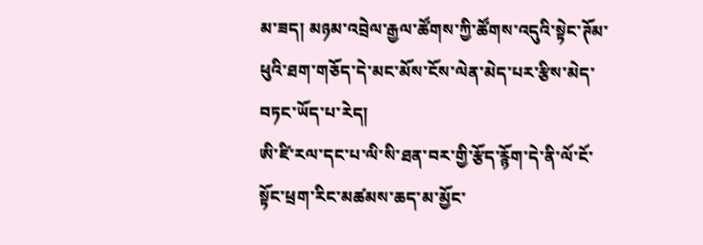མ་ཟད། མཉམ་འབྲེལ་རྒྱལ་ཚོགས་ཀྱི་ཚོགས་འདུའི་སྟེང་ཊོམ་ཕུའི་ཐག་གཅོད་དེ་མང་མོས་ངོས་ལེན་མེད་པར་རྩིས་མེད་བཏང་ཡོད་པ་རེད།
ཨི་ཛི་རལ་དང་པ་ལི་སི་ཐན་བར་གྱི་རྩོད་རྙོག་དེ་ནི་ལོ་ངོ་སྟོང་ཕྲག་རིང་མཚམས་ཆད་མ་མྱོང་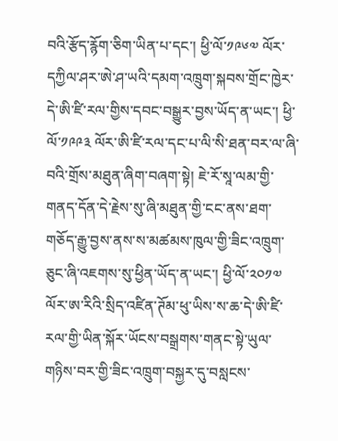བའི་རྩོད་རྙོག་ཅིག་ཡིན་པ་དང་། ཕྱི་ལོ་༡༩༦༧ ལོར་དཀྱིལ་ཤར་ཨེ་ཤ་ཡའི་དམག་འཁྲུག་སྐབས་གྲོང་ཁྱེར་དེ་ཨི་ཛི་རལ་གྱིས་དབང་བསྒྱུར་བྱས་ཡོད་ན་ཡང་། ཕྱི་ལོ་༡༩༩༣ ལོར་ཨི་ཛི་རལ་དང་པ་ལི་སི་ཐན་བར་ལ་ཞི་བའི་གྲོས་མཐུན་ཞིག་བཞག་སྟེ། ཇེ་རོ་སཱ་ལམ་གྱི་གནད་དོན་དེ་རྗེས་སུ་ཞི་མཐུན་གྱི་ངང་ནས་ཐག་གཅོད་རྒྱུ་བྱས་ནས་ས་མཚམས་ཁུལ་གྱི་ཟིང་འཁྲུག་ཅུང་ཞི་འཇགས་སུ་ཕྱིན་ཡོད་ན་ཡང་། ཕྱི་ལོ་༢༠༡༧ ལོར་ཨ་རིའི་སྲིད་འཛིན་ཊོམ་ཕུ་ཡིས་ས་ཆ་དེ་ཨི་ཛི་རལ་གྱི་ཡིན་སྐོར་ཡོངས་བསྒྲགས་གནང་སྟེ་ཡུལ་གཉིས་བར་གྱི་ཟིང་འཁྲུག་བསྐྱར་དུ་བསླངས་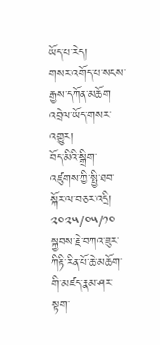ཡོད་པ་རེད།
གསར་འགོད་པ་སངས་རྒྱས་དཀོན་མཆོག
འབྲེལ་ཡོད་གསར་འགྱུར།
བོད་མིའི་སྒྲིག་འཛུགས་ཀྱི་སྤྱི་ཐབ་སྐོར་ལ་བཅར་འདྲི།
༢༠༢༥/༠༥/༡༠
སྐྱབས་རྗེ་བཀའ་ཟུར་ཀིརྟི་རིན་པོ་ཆེ་མཆོག་གི་མཛད་རྣམ་ཤར་སྟག་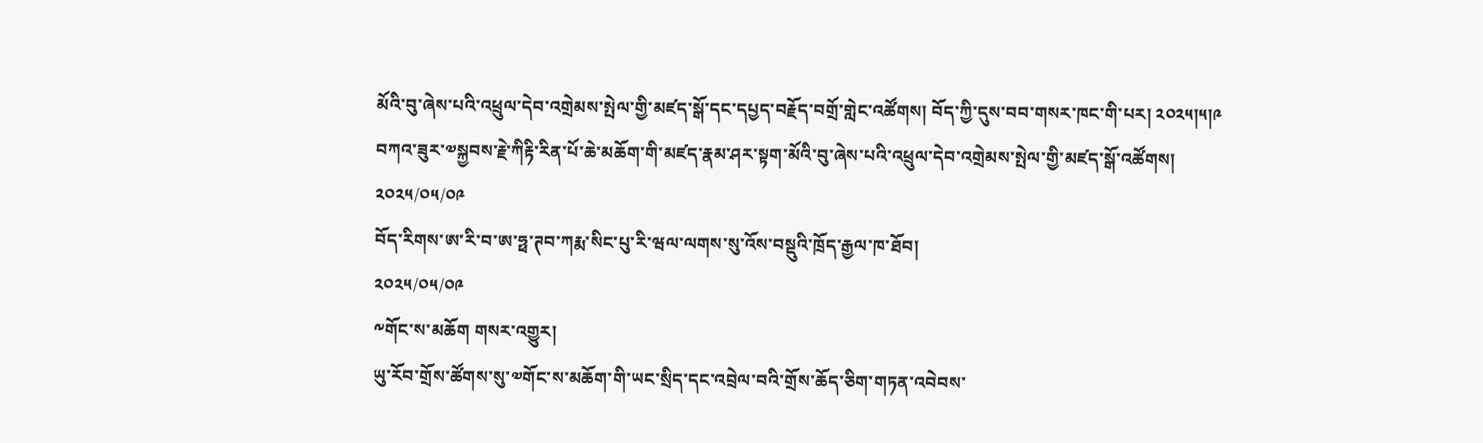མོའི་བུ་ཞེས་པའི་འཕྲུལ་དེབ་འགྲེམས་སྤེལ་གྱི་མཛད་སྒོ་དང་དཔྱད་བརྗོད་བགྲོ་གླེང་འཚོགས། བོད་ཀྱི་དུས་བབ་གསར་ཁང་གི་པར། ༢༠༢༥།༥།༩
བཀའ་ཟུར་༧སྐྱབས་རྗེ་ཀིརྟི་རིན་པོ་ཆེ་མཆོག་གི་མཛད་རྣམ་ཤར་སྟག་མོའི་བུ་ཞེས་པའི་འཕྲུལ་དེབ་འགྲེམས་སྤེལ་གྱི་མཛད་སྒོ་འཚོགས།
༢༠༢༥/༠༥/༠༩
བོད་རིགས་ཨ་རི་བ་ཨ་ཧྥ་ཊབ་ཀརྨ་སིང་པུ་རི་ཝལ་ལགས་སུ་འོས་བསྡུའི་ཁྲོད་རྒྱལ་ཁ་ཐོབ།
༢༠༢༥/༠༥/༠༩
༸གོང་ས་མཆོག གསར་འགྱུར།
ཡུ་རོབ་གྲོས་ཚོགས་སུ་༧གོང་ས་མཆོག་གི་ཡང་སྲིད་དང་འབྲེལ་བའི་གྲོས་ཆོད་ཅིག་གཏན་འབེབས་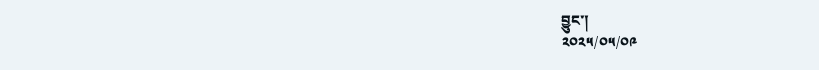བྱུང་།
༢༠༢༥/༠༥/༠༩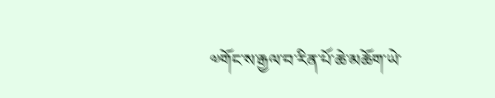༧གོང་ས་རྒྱལ་བ་རིན་པོ་ཆེ་མཆོག་ཡེ་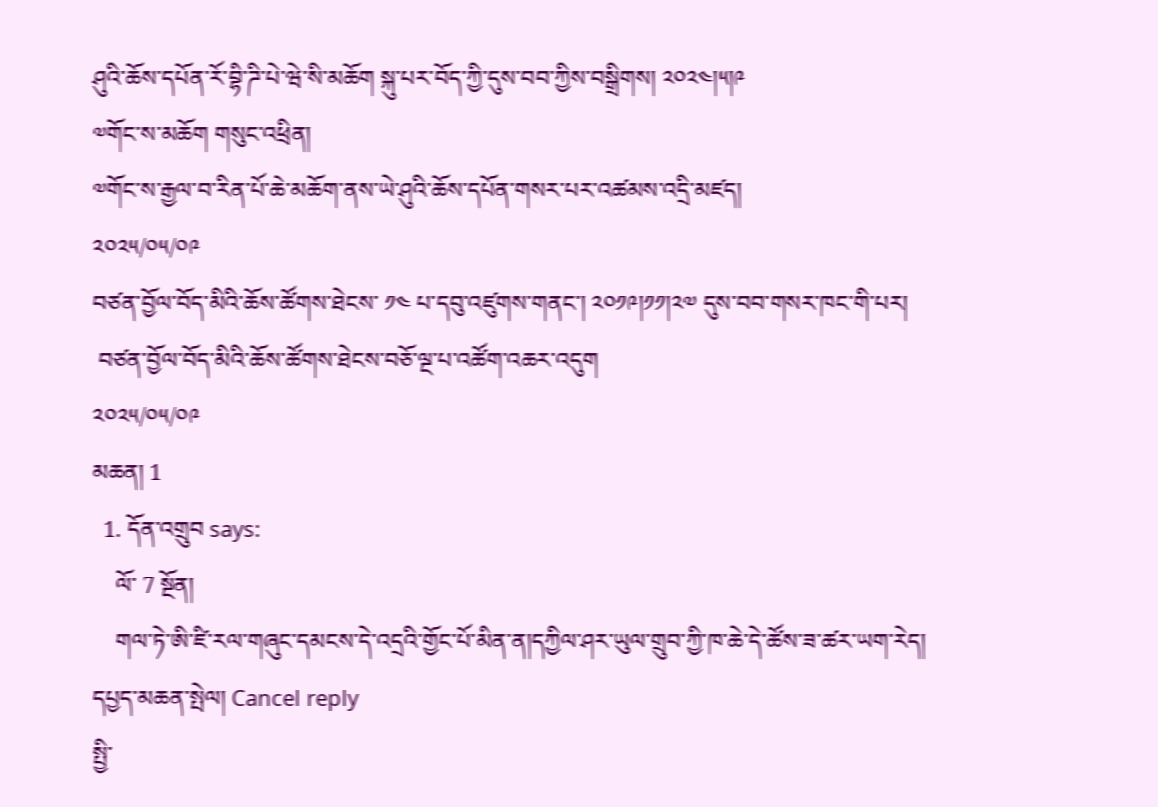ཤུའི་ཆོས་དཔོན་རོ་བྷི་ཌི་པེ་ཝེ་སི་མཆོག སྐུ་པར་བོད་ཀྱི་དུས་བབ་ཀྱིས་བསྒྲིགས། ༢༠༢༤།༥།༩
༧གོང་ས་མཆོག གསུང་འཕྲིན།
༧གོང་ས་རྒྱལ་བ་རིན་པོ་ཆེ་མཆོག་ནས་ཡེ་ཤུའི་ཆོས་དཔོན་གསར་པར་འཚམས་འདྲི་མཛད།
༢༠༢༥/༠༥/༠༩
བཙན་བྱོལ་བོད་མིའི་ཆོས་ཚོགས་ཐེངས་ ༡༤ པ་དབུ་འཛུགས་གནང་། ༢༠༡༩།༡༡།༢༧ དུས་བབ་གསར་ཁང་གི་པར།
 བཙན་བྱོལ་བོད་མིའི་ཆོས་ཚོགས་ཐེངས་བཅོ་ལྔ་པ་འཚོག་འཆར་འདུག
༢༠༢༥/༠༥/༠༩
མཆན། 1
  1. དོན་འགྲུབ says:
    ལོ་ 7 སྔོན།
    གལ་ཏེ་ཨི་ཛི་རལ་གཞུང་དམངས་དེ་འདྲའི་གྱོང་པོ་མིན་ན།དཀྱིལ་ཤར་ཡུལ་གྲུབ་ཀྱི་ཁ་ཆེ་དེ་ཚོས་ཟ་ཚར་ཡག་རེད།
དཔྱད་མཆན་སྤེལ། Cancel reply
སྤྱི་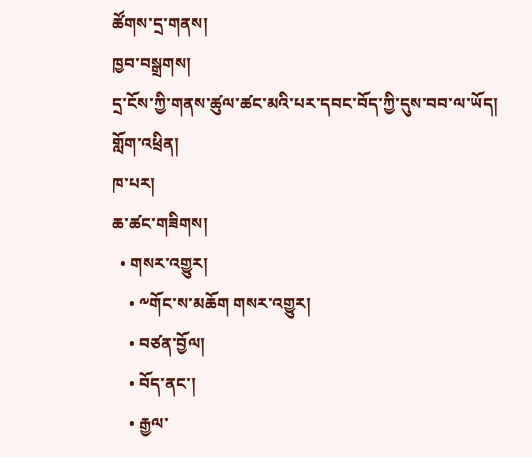ཚོགས་དྲ་གནས།
ཁྱབ་བསྒྲགས།
དྲ་ངོས་ཀྱི་གནས་ཚུལ་ཚང་མའི་པར་དབང་བོད་ཀྱི་དུས་བབ་ལ་ཡོད།
གློག་འཕྲིན།
ཁ་པར།
ཆ་ཚང་གཟིགས།
  • གསར་འགྱུར།
    • ༸གོང་ས་མཆོག གསར་འགྱུར།
    • བཙན་བྱོལ།
    • བོད་ནང་།
    • རྒྱལ་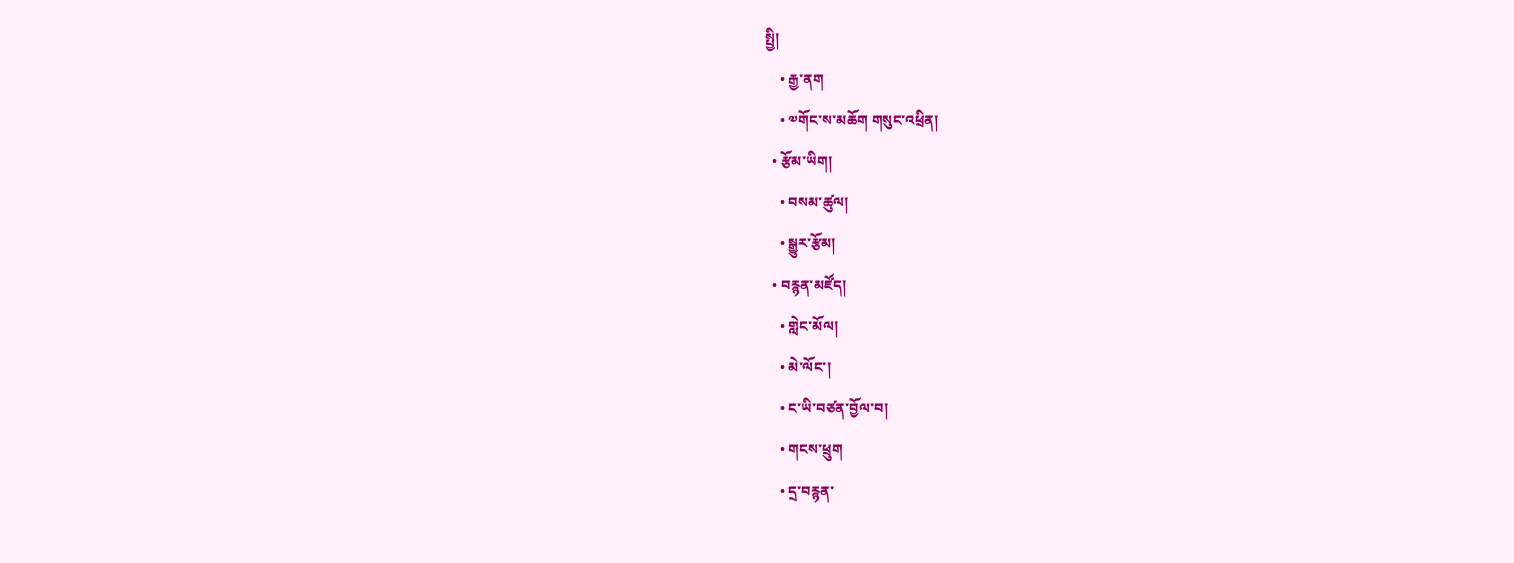སྤྱི།
    • རྒྱ་ནག
    • ༧གོང་ས་མཆོག གསུང་འཕྲིན།
  • རྩོམ་ཡིག།
    • བསམ་ཚུལ།
    • སྒྱུར་རྩོམ།
  • བརྙན་མཛོད།
    • གླེང་མོལ།
    • མེ་ལོང་།
    • ང་ཡི་བཙན་བྱོལ་བ།
    • གངས་ཕྲུག
    • དྲ་བརྙན་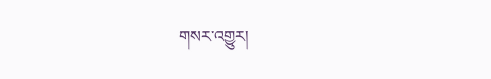གསར་འགྱུར།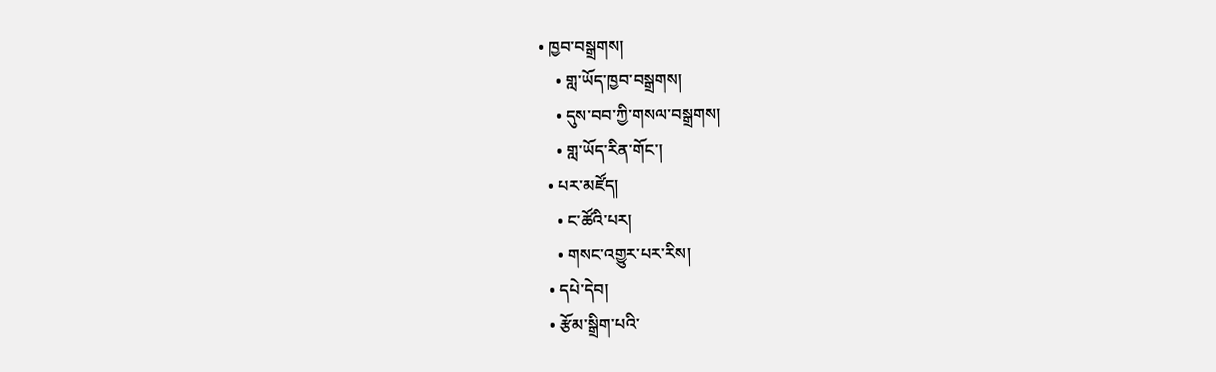• ཁྱབ་བསྒྲགས།
    • གླ་ཡོད་ཁྱབ་བསྒྲགས།
    • དུས་བབ་ཀྱི་གསལ་བསྒྲགས།
    • གླ་ཡོད་རིན་གོང་།
  • པར་མཛོད།
    • ང་ཚོའི་པར།
    • གསང་འགྱུར་པར་རིས།
  • དཔེ་དེབ།
  • རྩོམ་སྒྲིག་པའི་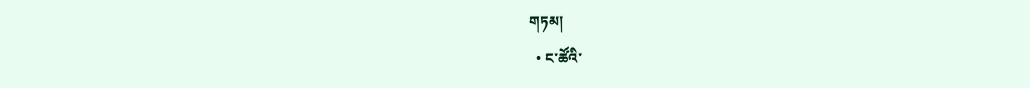གཏམ།
  • ང་ཚོའི་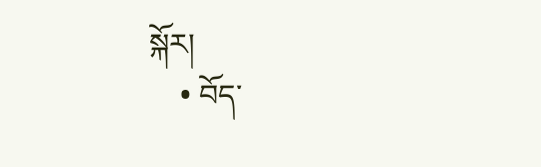སྐོར།
    • བོད་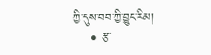ཀྱི་དུས་བབ་ཀྱི་བྱུང་རིམ།
    • རྩ་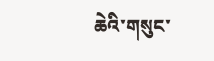ཆེའི་གསུང་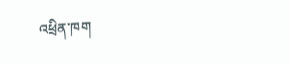འཕྲིན་ཁག